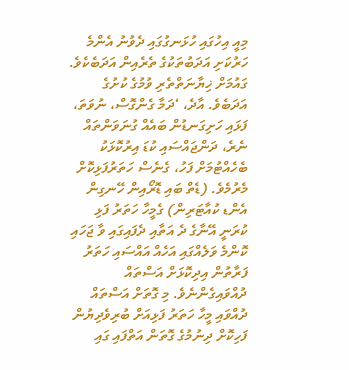މިއީ އިހުގައި ހުޅަނގުގައި ދެވުނު އެންމެ ހަރުކަށި އަދަބުތަކުގެ ތެރެއިން އަދަބެކެވެ. ގައުމަށް ޚިޔާނަތްތެރި ވުމުގެ ކުށުގެ އަދަބެވެ. އާދެ، ‘ދަމާ ގެންގޮސް، ނުވަތަ، ފަޅައި ހަށިގަނޑުން ބައެއް ގުނަވަންތައް ނެރެ، ދަންޖައްސައި ކުޑަ އިރުކޮޅަކު ބެހެއްޓުމަށް ފަހު، ގެނެސް ހަތަރުފަޅިކޮށް މެރުމެވެ. (ޑެތް ބައި ޑޮރޯއިން ހޭނގިން އެންޑ ކުއާޓަރިން) ގެމީހާ ހަތަރު ފަޅި ކުރަނީ އޭނާގެ ދެ އަތާއި ދެފައިގައި ވާ ޖަހައި ކޮންމެ ވަލެއްގައި އަހެއް އައްސައި ހަތަރު ފަރާތުން އިދިކޮޅަށް އަސްތައް ދުއްވައިގެންނެވެ. މި ގޮތަށް އަސްތައް ދުއްވައި މީހާ ހަތަރު ފަޅިއަށް ބުރިވެދިޔުން ފަހިކޮށް ދިނުމުގެ ގޮތަން އަތްފައި ގައި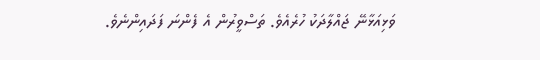ވަޅިއަޅާނޭ ޖައްލާދަކު ހުރެއެވެ. ތަސްވީރުން އެ ފެންނަ ފަދައިންނެވެ.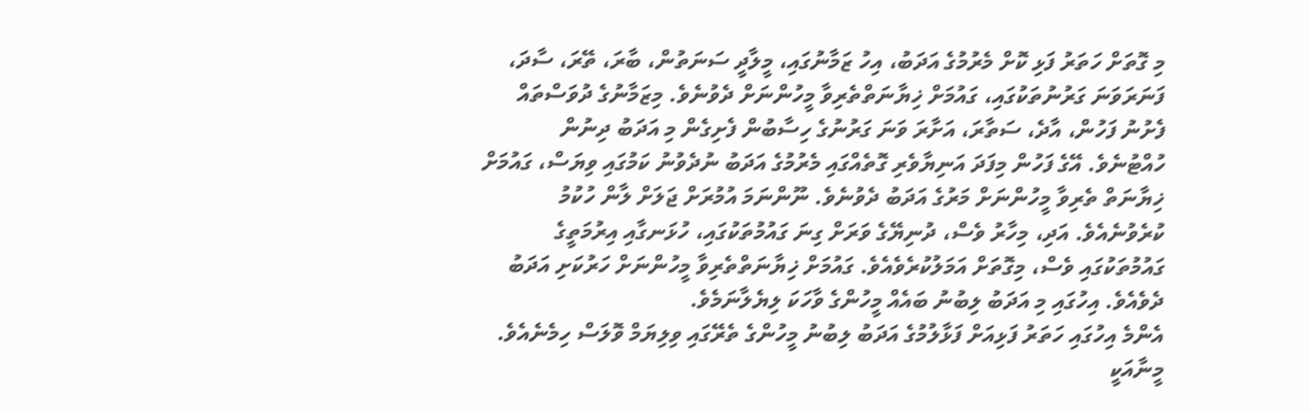މި ގޮތަށް ހަތަރު ފަޅި ކޮށް މެރުމުގެ އަދަބު، އިހު ޒަމާނުގައި، މީލާދީ ސަނަތުން، ބާރަ، ތޭރަ، ސާދަ، ފަނަރަވަނަ ގަރުނުތަކުގައި، ގައުމަށް ޚިޔާނަތްތެރިވާ މީހުންނަށް ދެވުނެވެ. މިޒަމާނުގެ ދުވަސްތައް ފެށުނު ފަހުން، އާދެ، ސަތާރަ، އަށާރަ ވަނަ ގަރުނުގެ ހިސާބުން ފެށިގެން މި އަދަބު ދިނުން ހުއްޓުނެވެ. އޭގެ ފަހުން މިފަދަ އަނިޔާވެރި ގޮތެއްގައި މެރުމުގެ އަދަބު ނުދެވުނު ކަމުގައި ވިޔަސް، ގައުމަށް ޚިޔާނަތް ތެރިވާ މީހުންނަށް މަރުގެ އަދަބު ދެވުނެވެ. ނޫންނަމަ އުމުރަށް ޖަލަށް ލާން ހުކުމު ކުރެވުނެއެވެ. އަދި، މިހާރު ވެސް، ދުނިޔޭގެ ވަރަށް ގިނަ ގައުމުތަކުގައި، ހުޅަނގާއި އިރުމަތީގެ ގައުމުތަކުގައި ވެސް، މިގޮތަށް އަމަލުކުރެވެއެވެ. ގައުމަށް ޚިޔާނަތްތެރިވާ މީހުންނަށް ހަރުކަށި އަދަބު ދެވެއެވެ. އިހުގައި މި އަދަބު ލިބުނު ބައެއް މީހުންގެ ވާހަކަ ލިޔެލާނަމެވެ.
އެންމެ އިހުގައި ހަތަރު ފަޅިއަށް ފަޅާލުމުގެ އަދަބު ލިބުނު މީހުންގެ ތެރޭގައި ވިލިޔަމް ވޮލަސް ހިމެނެއެވެ. މީނާއަކީ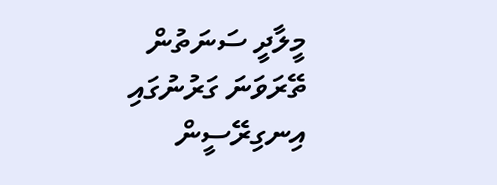މީލާދީ ސަނަތުން ތޭރަވަނަ ގަރުނުގައި އިނގިރޭސީން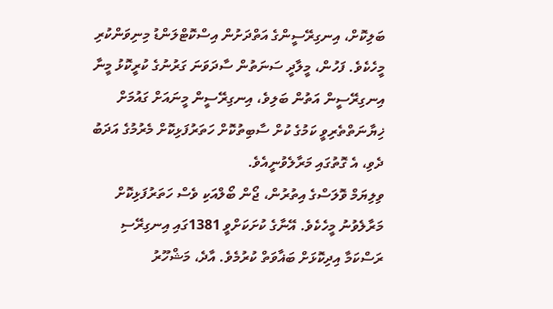ބަލިކޮށް، އިނގިރޭސީންގެ އަތްދަށުން އިސްކޮޓްލަންޑު މިނިވަންކުރި މީހެކެވެ. ފަހުން، މީލާދީ ސަނަތުން ސާދަވަނަ ގަރުނުގެ ކުރީކޮޅު މީނާ އިނގިރޭސީން އަތުން ބަލިވެ، އިނގިރޭސީން މީނައަށް ގައުމަށް ޚިޔާނަތްތެރިވީ ކަމުގެ ކުށް ސާބިތުކޮށް ހަތަރުފަޅިކޮށް މެރުމުގެ އަދަބު ދެވި، އެ ގޮތުގައި މަރާލެވުނީއެވެ.
ވިލިޔަމް ވޮލަސްގެ އިތުރުން، ޖޯން ބޯލްއަކި ވެސް ހަތަރުފަޅިކޮށް މަރާލެވުނު މީހެކެވެ. އޭނާގެ ކުށަކަށްވީ 1381ގައި އިނގިރޭސި ރަސްކަމާ އިދިކޮޅަށް ބަޣާވަތް ކުރުމެވެ. އާދެ، މަޝްހޫރު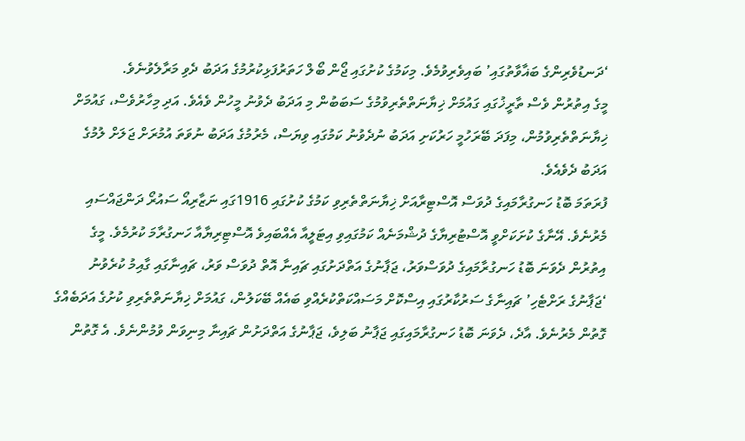‘ދަނޑުވެރިންގެ ބަޣާވާތުގައި’ ބައިވެރިވުމެވެ. މިކަމުގެ ކުށުގައި ޖޯން ބޯލް ހަތަރުފަޅިކުރުމުގެ އަދަބު ދެވި މަރާލެވުނެވެ.
މީގެ އިތުރުން ވެސް ތާރީޚުގައި ގައުމަށް ޚިޔާނަތްތެރިވުމުގެ ސަބަބުން މި އަދަބު ދެވުނު މީހުން ވެއެވެ. އަދި މިހާރުވެސް، ގައުމަށް ޚިޔާނަތްތެރިވުމުން، މިފަދަ ބޭރަހުމީ ހަރުކަށި އަދަބު ނުދެވުނު ކަމުގައި ވިޔަސް، މެރުމުގެ އަދަބު ނުވަތަ އުމުރަށް ޖަލަށް ލުމުގެ އަދަބު ދެވެއެވެ.
ފުރަތަމަ ބޮޑު ހަނގުރާމައިގެ ދުވަސް އޮސްޓިރާއަށް ޚިޔާނަތްތެރިވި ކަމުގެ ކުށުގައި 1916ގައި ނަޒާރިއޯ ސައުރޯ ދަންޖައްސައި މެރުނެވެ. އޭނާގެ ކުށަކަށްވީ އޮސްޓުރިޔާގެ ދުޝްމަނެއް ކަމުގައިވި އިޓަލީއާ އެއްބައިވެ އޮސްޓިރިޔާއާ ހަނގުރާމަ ކުރުމެވެ. މީގެ އިތުރުން ދެވަނަ ބޮޑު ހަނގުރާމައިގެ ދުވަސްވަރު، ޖަޕާނުގެ އަތްދަށުގައި ޗައިނާ އޮތް ދުވަސް ވަރު، ޗައިނާގައި ގާއިމު ކުރެވުނު ‘ޖަޕާނުގެ ރަށްޓެހި’ ޗައިނާގެ ސަރުކާރުގައި އިސްކޮށް މަސައްކަތްކުރެއްވި ބައެއް ބޭކަލުން، ގައުމަށް ޚިޔާނަތްތެރިވި ކުށުގެ އަދަބެއްގެ ގޮތުން މެރުނެވެ. އާދެ، ދެވަނަ ބޮޑު ހަނގުރާމައިގައި ޖަޕާނު ބަލިވެ، ޖަޕާނުގެ އަތްދަށުން ޗައިނާ މިނިވަން ވުމުންނެވެ. އެ ގޮތުން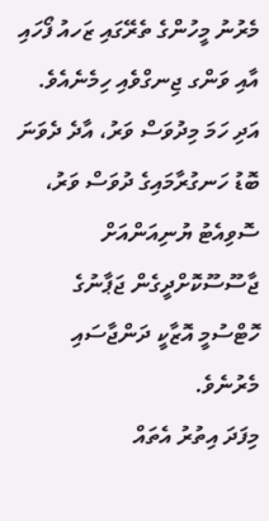މެރުނު މީހުންގެ ތެރޭގައި ޒަހއު ފޯހައި އާއި ވަންގ ޖިނގްވެއި ހިމެނެއެވެ. އަދި ހަމަ މިދުވަސް ވަރު، އާދެ ދެވަނަ ބޮޑު ހަނގުރާމައިގެ ދުވަސް ވަރު، ސޮވިއެޓު ޔުނިއަންއަށް ޖާސޫސޫކޮށްދީގެން ޖަޕާނުގެ ހޮޓްސުމީ އޮޒާކީ ދަންޖާސައި މެރުނެވެ.
މިފަދަ އިތުރު އެތައް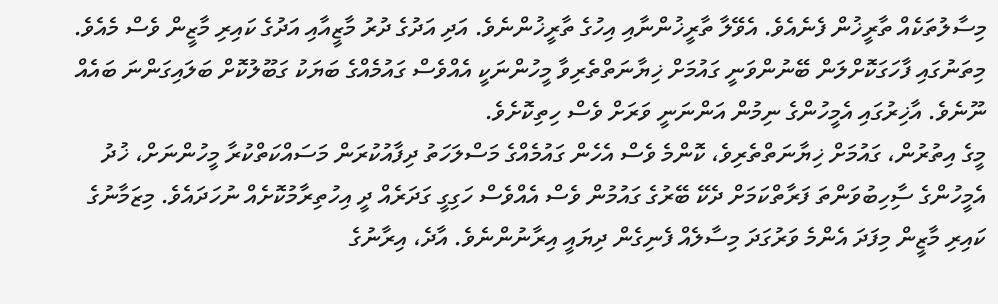މިސާލުތަކެއް ތާރީޚުން ފެނެއެވެ. އެވޭލާ ތާރީޚުންނާއި އިހުގެ ތާރީޚުންނެވެ. އަދި އަދުގެ ދުރު މާޒީއާއި އަދުގެ ކައިރި މާޒީން ވެސް މެއެވެ. މިތަނުގައި ފާހަގަކޮށްލަން ބޭނުންވަނީ ގައުމަށް ޚިޔާނަތްތެރިވާ މީހުންނަކީ އެއްވެސް ގައުމެއްގެ ބަޔަކު ގަބޫލުކޮށް ބަލައިގަންނަ ބައެއް ނޫނެވެ. އާޚިރުގައި އެމީހުންގެ ނިމުން އަންނަނީ ވަރަށް ވެސް ހިތިކޮށެވެ.
މީގެ އިތުރުން، ގައުމަށް ޚިޔާނަތްތެރިވެ، ކޮންމެ ވެސް އެހެން ގައުމެއްގެ މަސްލަހަތު ދިފާއުކުރަން މަސައްކަތްކުރާ މީހުންނަށް، ޚުދު އެމީހުންގެ ސާިހިބުވަންތަ ފަރާތްކަމަށް ދެކޭ ބޭރުގެ ގައުމުން ވެސް އެއްވެސް ހަގިގީ ގަދަރެއް ދީ އިހުތިރާމުކޮށެއް ނުހަދައެވެ. މިޒަމާނުގެ ކައިރި މާޒީން މިފަދަ އެންމެ ވަރުގަދަ މިސާލެއް ފެނިގެން ދިޔައީ އިރާނުންނެވެ. އާދެ، އިރާނުގެ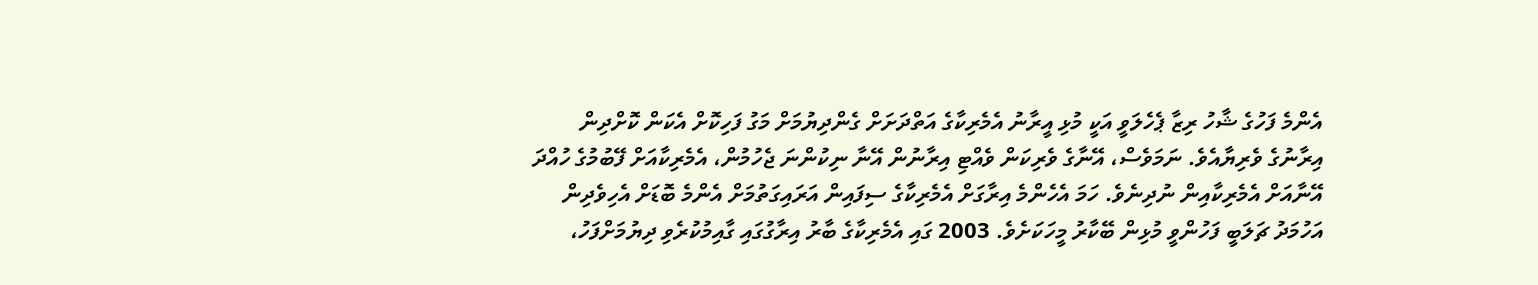އެންމެ ފަހުގެ ޝާހު ރިޒާ ޕެހެލަވީ އަކީ މުޅި އީރާނު އެމެރިކާގެ އަތްދަށަށް ގެންދިޔުމަށް މަގު ފަހިކޮށް އެކަން ކޮށްދިން އިރާނުގެ ވެރިޔާއެވެ. ނަމަވެސް، އޭނާގެ ވެރިކަން ވެއްޓި އިރާނުން އޭނާ ނިކުންނަ ޖެހުމުން، އެމެރިކާއަށް ފޭބުމުގެ ހުއްދަ އޭނާއަށް އެމެރިކާއިން ނުދިނެވެ. ހަމަ އެހެންމެ އިރާގަށް އެމެރިކާގެ ސިފައިން އަރައިގަތުމަށް އެންމެ ބޮޑަށް އެހިވެދިން އަހުމަދު ޗަލަބީ ފަހުންވީ މުޅިން ބޭކާރު މީހަކަށެވެ. 2003 ގައި އެމެރިކާގެ ބާރު އިރާގުގައި ގާއިމުކުރެވި ދިޔުމަށްފަހު،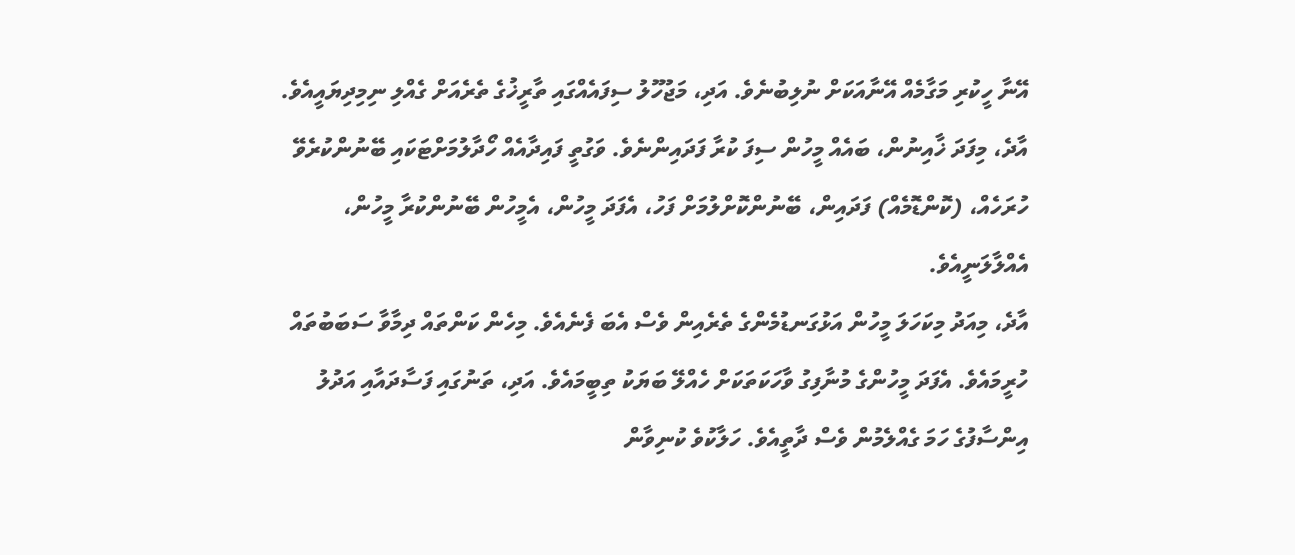އޭނާ ހީކުރި މަގާމެއް އޭނާއަކަށް ނުލިބުނެވެ. އަދި، މަޖުހޫލު ސިފައެއްގައި ތާރީޚުގެ ތެރެއަށް ގެއްލި ނިމިދިޔައީއެވެ. އާދެ، މިފަދަ ޚާއިނުން، ބައެއް މީހުން ސިފަ ކުރާ ފަދައިންނެވެ. ވަގުތީ ފައިދާއެއް ހޯދާލުމަށްޓަކައި ބޭނުންކުރެވޭ ހުރަހެއް، (ކޮންޑޮމެއް) ފަދައިން، ބޭނުންކޮށްލުމަށް ފަހު، އެފަދަ މީހުން، އެމީހުން ބޭނުންކުރާ މީހުން، އެއްލާލަނީއެވެ.
އާދެ، މިއަދު މިކަހަލަ މީހުން އަޅުގަނޑުމެންގެ ތެރެއިން ވެސް އެބަ ފެނެއެވެ. މިހެން ކަންތައް ދިމާވާ ސަބަބުތައް ހުރީމައެވެ. އެފަދަ މީހުންގެ މުނާފިގު ވާހަކަތަކަށް ހެއްލޭ ބަޔަކު ތިބީމައެވެ. އަދި، ތަނުގައި ފަސާދައާއި އަދުލު އިންސާފުގެ ހަމަ ގެއްލެމުން ވެސް ދާތީއެވެ. ހަލާކުވެ ކުނިވާން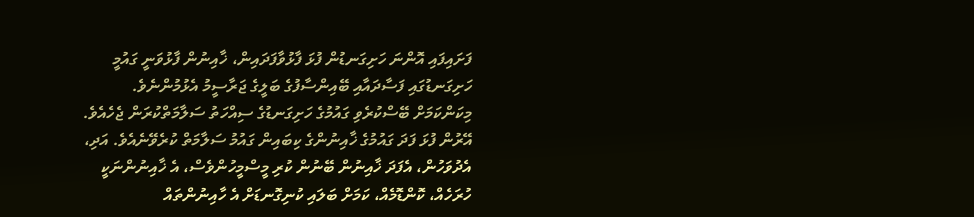ފަށައިފައި އޮންނަ ހަށިގަނޑުން ފުޅަ ފާޅުވާފަދައިން، ޚާއިނުން ފާޅުވަނީ ގައުމީ ހަށިގަނޑުގައި ފަސާދައާއި ބޭއިންސާފުގެ ބަލީގެ ޖަރާސީމު އެޅުމުންނެވެ. މިކަންކަމަށް ބޭސްކުރެވި ގައުމުގެ ހަށިގަނޑުގެ ސިއްހަތު ސަލާމަތްކުރަން ޖެހެއެވެ. އޭރުން ފުޅަ ފަދަ ގައުމުގެ ޚާއިނުންގެ ކިބައިން ގައުމު ސަލާމަތް ކުރެވޭނެއެވެ. އަދި، އެދުވަހުން، އެފަދަ ޚާއިނުން ބޭނުން ކުރި މީސްމީހުންވެސް، އެ ޚާއިނުންނަކީ ހުރަހެއް، ކޮންޑޮމެއް، ކަމަށް ބަލައި ކުނިގޮނޑަށް އެ ހާއިނުންތައް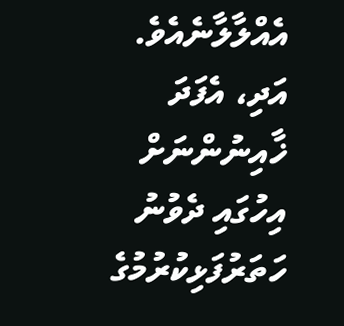އެއްލާލާނެއެވެ. އަދި، އެފަދަ ޚާއިނުންނަށް އިހުގައި ދެވުނު ހަތަރުފަޅިކުރުމުގެ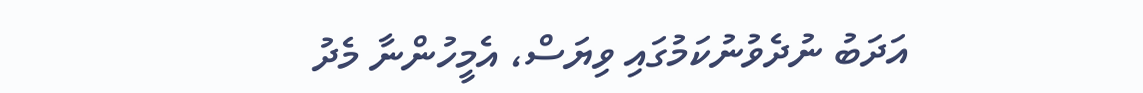އަދަބު ނުދެވުނުކަމުގައި ވިޔަސް، އެމީހުންނާ މެދު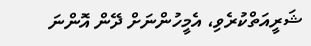ޝަރީއަތްކުރެވި، އެމީހުންނަށް ދޭން އޮންނަ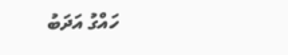ހައްގު އަދަބު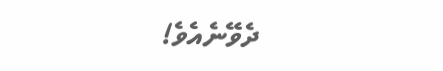ދެވޭނެއެވެ!